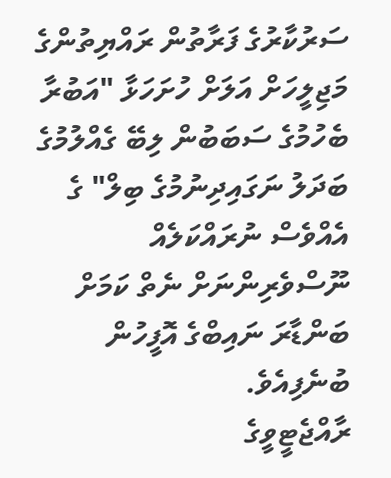ސަރުކާރުގެ ފަރާތުން ރައްޔިތުންގެ މަޖިލީހަށް އަލަށް ހުށަހަޅާ "އަބުރާ ބެހުމުގެ ސަބަބުން ލިބޭ ގެއްލުމުގެ ބަދަލު ނަގައިދިނުމުގެ ބިލް" ގެ އެއްވެސް ނުރައްކަލެއް ނޫސްވެރިންނަށް ނެތް ކަމަށް ބަންޑާރަ ނައިބްގެ އޮފީހުން ބުނެފިއެވެ.
ރާއްޖެޓީވީގެ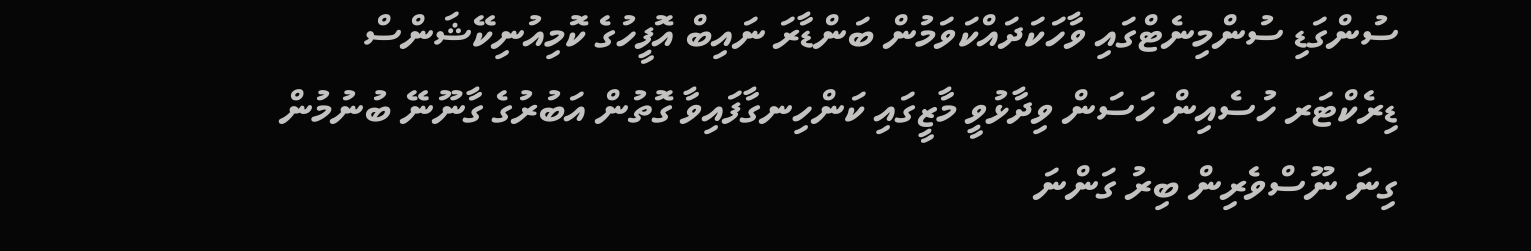ސުންގަޑި ސުންމިނެޓްގައި ވާހަކަދައްކަވަމުން ބަންޑާރަ ނައިބް އޮފީހުގެ ކޮމިއުނިކޭޝަންސް ޑިރެކްޓަރ ހުސެއިން ހަސަން ވިދާޅުވީ މާޒީގައި ކަންހިނގާފައިވާ ގޮތުން އަބުރުގެ ގާނޫނޭ ބުނުމުން ގިނަ ނޫސްވެރިން ބިރު ގަންނަ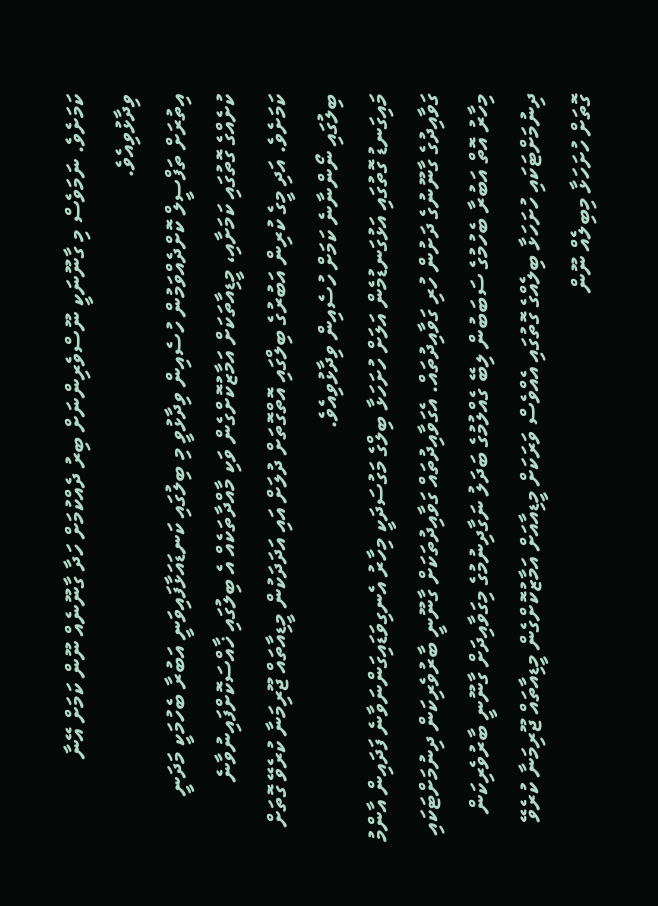ކަމަށެވެ. ނަމަވެސް މި ގާނޫނަކީ ނޫސްވެރިންނަށް ބިރު ދެއްކުމަށް ހަދާ ގާނޫނެއް ނޫން ކަމަށް އޭނާ ވިދާޅުވިއެވެ.
އިތުރަށް ތަފްސީލް ކޮށްދެއްވަމުން ހުސެއިން ވިދާޅުވީ މި ބިލުގައި ކަނޑައަޅާފައިވަނީ އަބުރާ ބެހުމަކީ މަދަނީ ކުށެއްގެ ގޮތުގައި ކަމަށާއި، މީޑިއާތަކަށް އަމާޒުކޮށްގެން ވަކި މާއްދާތަކެއް އެ ބިލުގައި ޚާއްސަކޮށްފައިނުވާނެ ކަމަށެވެ. އަދި މީގެ ކުރިން އަބުރުގެ ބިލްގައި އޮތްގޮތަށް ދުލަށް އައި އަދަދަކުން މީޑިއާތައް ޖޫރިމަނާ ކުރެވޭ ގޮތަށް ބިލުގައި ނޯންނާނެ ކަމަށް ހުސެއިން ވިދާޅުވިއެވެ.
މައިގަނޑު ގޮތުގައި އަޅުގަނޑުމެން އަލަށް ހުށަހަޅާ ބިލްގެ މަގުސަދަކީ މިހާރު އެނގިވަޑައިގަންނަވާނެ ފަދައިން އާންމު ގަވާއިދުގެ ގާނޫނުގެ ދަށުން ހުރި ގަވާއިދުތައް. އެގަވާއިދުތައް ގަވާއިދުތަކަށް ގާނޫނީ ބާރުވެރިކަން ދިނުމަށްޓަކައި މިހާރު އޮތް އަބުރާ ބެހުމުގެ ސަބަބުން ލިބޭ ގެއްލުމުގެ ބަދަލު ނަގާދިނުމުގެ މިގަވާއިދަށް ގާނޫނީ ބާރުވެރިކަން ދިނުމަށްޓަކައި ހުށަހަޅާ ބިލެއްގެ ގޮތުގައި އެއްވެސް ވަރަކަށް މީޑިއާއަށް އަމާޒުކޮށްގެން މީޑިއާތައް ޖޫރިމަނާ ކުރެވޭ ގޮތަށް ހުށަހަޅާ މިބިލެއް ނޫން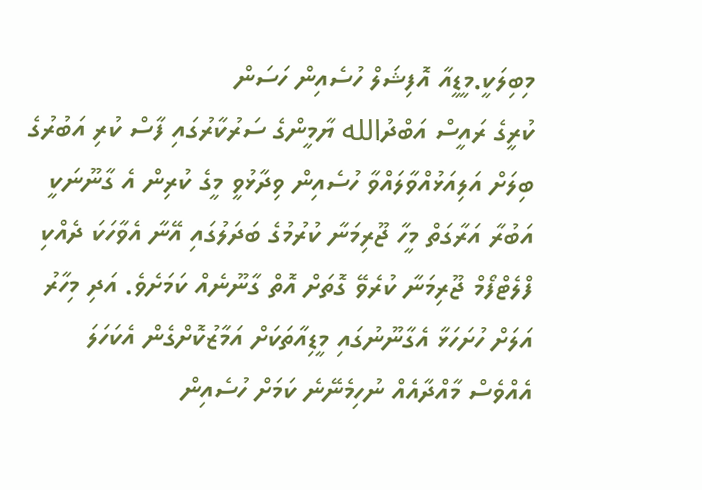މިބިލަކީ.މީޑީއާ އޮފިޝަލް ހުސެއިން ހަސަން
ކުރީގެ ރައީސް އަބްދުالله ޔާމީންގެ ސަރުކާރުގައި ފާސް ކުރި އަބުރުގެ ބިލަށް އަލިއަޅުއްވާލައްވާ ހުސެއިން ވިދާޅުވީ މީގެ ކުރިން އެ ގާނޫނަކީ އަބުރާ އަރާގަތް މީހާ ޖޫރިމަނާ ކުރުމުގެ ބަދަލުގައި އޭނާ އެވާހަކަ ދެއްކި ފްލެޓްފޯމް ޖޫރިމަނާ ކުރެވޭ ގޮތަށް އޮތް ގާނޫނެއް ކަމަށެވެ. އަދި މިހާރު އަލަށް ހުށަހަޅާ އެގާނޫނުގައި މީޑިއާތަކަށް އަމާޒުކޮށްގެން އެކަހަލަ އެއްވެސް މާއްދާއެއް ނުހިމެނޭނެ ކަމަށް ހުސެއިން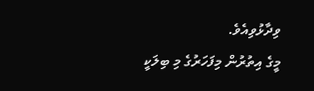ވިދާޅުވިއެވެ.
މީގެ އިތުރުން މިފަހަރުގެ މި ބިލަކީ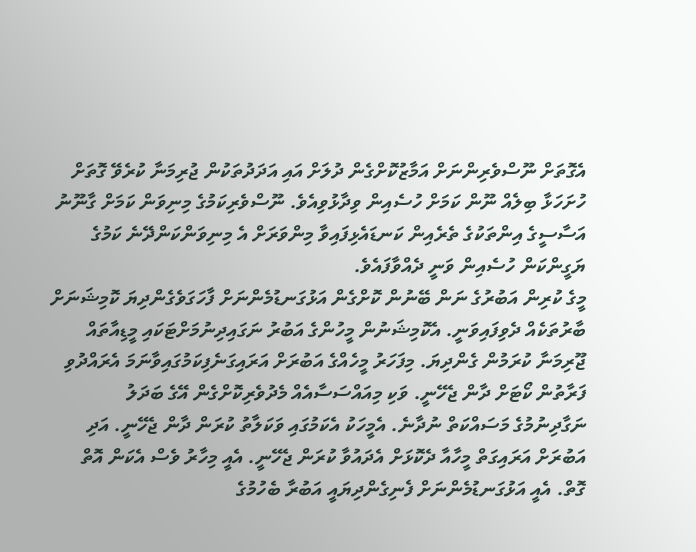އެގޮތަށް ނޫސްވެރިންނަށް އަމާޒުކޮށްގެން ދުލަށް އައި އަދަދުތަކުން ޖުރިމަނާ ކުރެވޭ ގޮތަށް ހުށަހަޅާ ބިލެއް ނޫން ކަމަށް ހުސެއިން ވިދާޅުވިއެވެ. ނޫސްވެރިކަމުގެ މިނިވަން ކަމަށް ގާނޫނު އަސާސީގެ އިންތަކުގެ ތެރެއިން ކަނޑައެޅިފައިވާ މިންވަރަށް އެ މިނިވަންކަންދޭނެ ކަމުގެ ޔަގީންކަން ހުސެއިން ވަނީ ދެއްވާފައެވެ.
މީގެ ކުރިން އަބުރުގެ ނަން ބޭނުން ކޮށްގެން އަޅުގަނޑުމެންނަށް ފާހަގަވެގެންދިޔަ ކޮމިޝަނަށް ބާރުތަކެއް ދެވިފައިވަނީ. އެކޮމިޝަނުން މީހުންގެ އަބުރު ނަގައިދިނުމަށްޓަކައި މީޑިއާތައް ޖޫރިމަނާ ކުރަމުން ގެންދިޔަ. މިފަހަރު މީހެއްގެ އަބުރަށް އަރައިގަނެފިކަމުގައިވާނަމަ އެރައްދުވި ފަރާތުން ކޯޓަށް ދާން ޖެހޭނީ. ވަކި މިއައްސަސާއެއް މެދުވެރިކޮށްގެން އޭގެ ބަދަލު ނަގާދިނުމުގެ މަސައްކަތް ނުދާނެ. އެމީހަކު އެކަމުގައި ވަކަލާތު ކުރަން ދާން ޖެހޭނީ. އަދި އަބުރަށް އަރައިގަތް މީހާއާ ދެކޮޅަށް އެދައުވާ ކުރަން ޖެހޭނީ. އެއީ މިހާރު ވެސް އެކަން އޮތް ގޮތް. އެއީ އަޅުގަނޑުމެންނަށް ފެނިގެންދިޔައީ އަބުރާ ބެހުމުގެ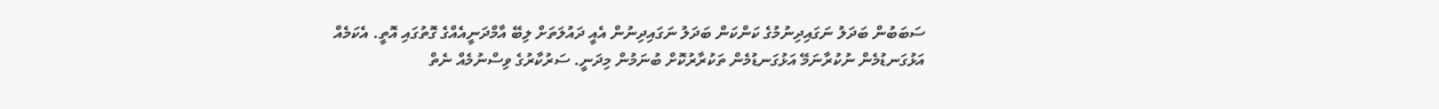ސަބަބުން ބަދަލު ނަގައިދިނުމުގެ ކަންކަން ބަދަލު ނަގައިދިނުން އެއީ ދައުލަތަށް ލިބޭ އާމްދަނީއެއްގެ ގޮތުގައި އޮތީ. އެކަމެއް އަޅުގަނޑުމެން ނުކުރާނަމޭ އަޅުގަނޑުމެން ތަކުރާރުކޮށް ބުނަމުން މިދަނީ. ސަރުކާރުގެ ވިސްނުމެއް ނެތް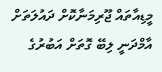މީޑިއާތައް ޖޫރިމަނާކޮށް ދައުލަތަށް އާމްދަނީ ލިބޭ ގޮތަށް އަބުރުގެ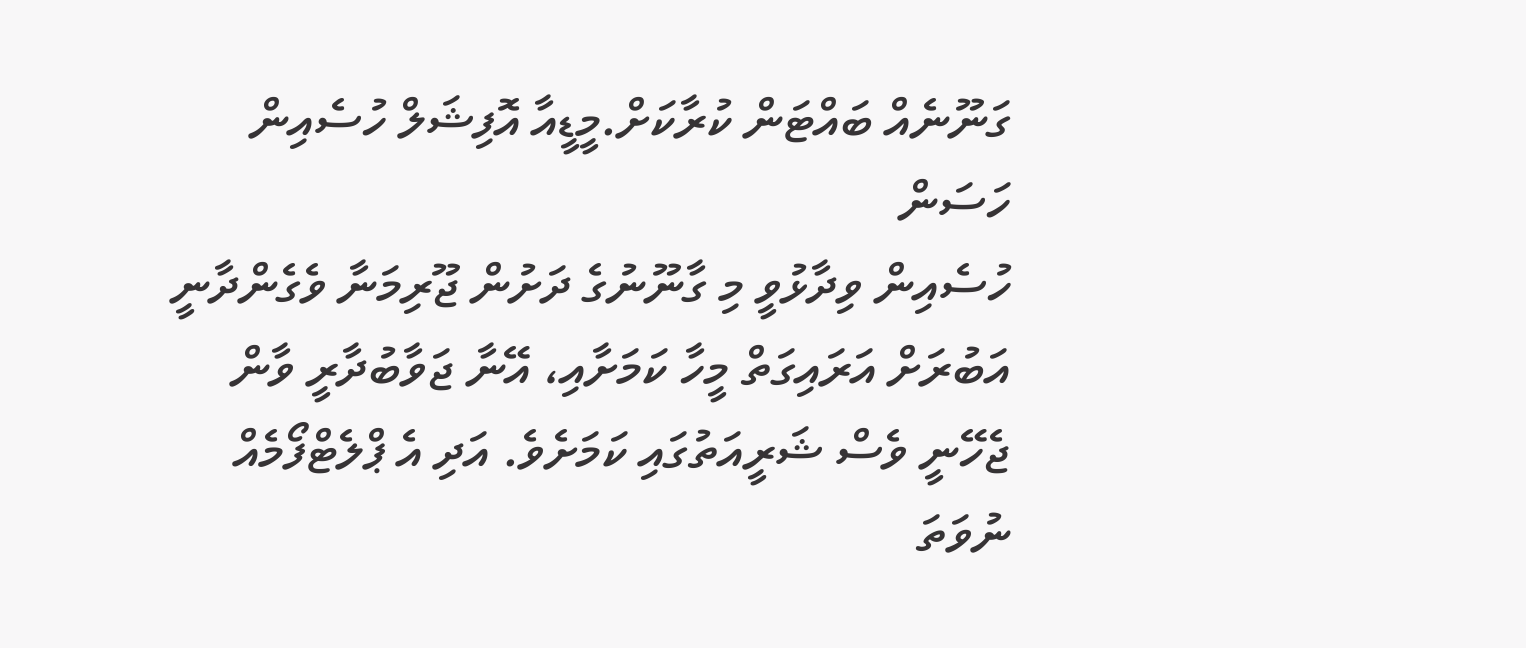ގަނޫނެއް ބައްޓަން ކުރާކަށް.މީޑީއާ އޮފިޝަލް ހުސެއިން ހަސަން
ހުސެއިން ވިދާޅުވީ މި ގާނޫނުގެ ދަށުން ޖޫރިމަނާ ވެގެންދާނީ އަބުރަށް އަރައިގަތް މީހާ ކަމަށާއި، އޭނާ ޖަވާބުދާރީ ވާން ޖެހޭނީ ވެސް ޝަރީއަތުގައި ކަމަށެވެ. އަދި އެ ޕްލެޓްފޯމެއް ނުވަތަ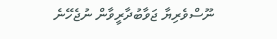ނޫސްވެރިޔާ ޖަވާބުދާރީވާން ނުޖެހޭނެ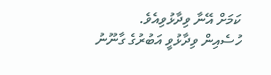ކަމަށް އޭނާ ވިދާޅުވިއެވެ.
ހުސެއިން ވިދާޅުވީ އަބުރުގެ ގާނޫނު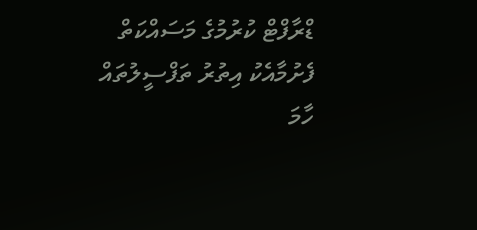ޑްރާފްޓް ކުރުމުގެ މަސައްކަތް ފެށުމާއެކު އިތުރު ތަފްސީލުތައް ހާމަ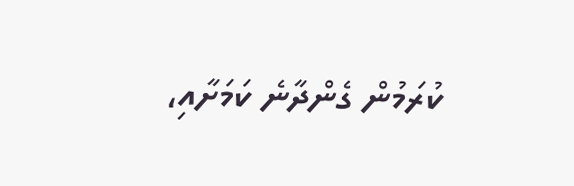ކުރަމުން ގެންދާނެ ކަމަށާއި،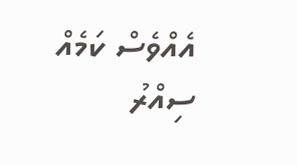އެއްވެސް ކަމެއް ސިއްރު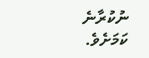ނުކުރާނެ ކަމަށެވެ.